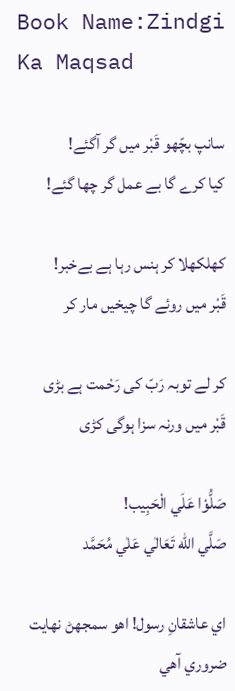Book Name:Zindgi Ka Maqsad

سانپ بچّھو قَبْر میں گر آگئے!                               کیا کرے گا بے عمل گر چھا گئے!

کھلکھلا کر ہنس رہا ہے بےخبر!                                قَبْر میں روئے گا چیخیں مار کر

کر لے توبہ رَبّ کی رَحْمت ہے بڑی                        قَبْر میں ورنہ سزا ہوگی کڑی

صَلُّوْا عَلَي الْحَبِيب!                                                                                      صَلَّي اللّٰه تَعَالٰي عَلٰي مُحَمَّد

اي عاشقانِ رسول! اهو سمجھڻ نهايت ضروري آهي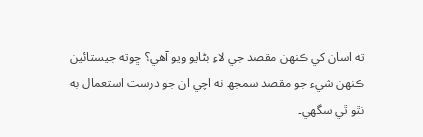ته اسان کي ڪنهن مقصد جي لاءِ بڻايو ويو آهي؟ ڇوته جيستائين ڪنهن شيء جو مقصد سمجھ نه اچي ان جو درست استعمال به نٿو ٿي سگھي۔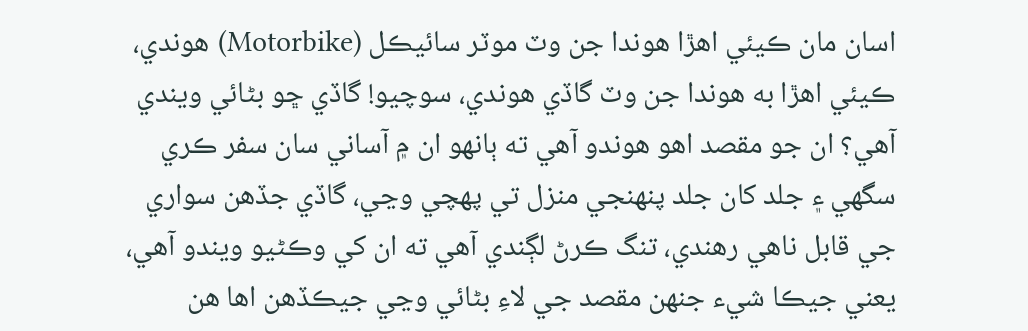اسان مان ڪيئي اهڙا هوندا جن وٽ موٽر سائيڪل (Motorbike) هوندي، ڪيئي اهڙا به هوندا جن وٽ گاڏي هوندي، سوچيو! گاڏي ڇو بڻائي ويندي آهي؟ ان جو مقصد اهو هوندو آهي ته ٻانهو ان ۾ آساني سان سفر ڪري سگھي ۽ جلد کان جلد پنهنجي منزل تي پهچي وڃي، گاڏي جڏهن سواري جي قابل ناهي رهندي، تنگ ڪرڻ لڳندي آهي ته ان کي وڪڻيو ويندو آهي، يعني جيڪا شيء جنهن مقصد جي لاءِ بڻائي وڃي جيڪڏهن اها هن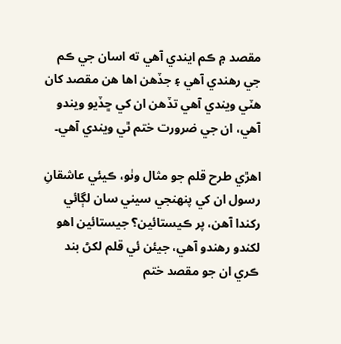مقصد ۾ ڪم ايندي آهي ته اسان جي ڪم جي رهندي آهي ۽ جڏهن اها هن مقصد کان هٽي ويندي آهي تڏهن ان کي ڇڏيو ويندو آهي، ان جي ضرورت ختم ٿي ويندي آهي۔

اهڙي طرح قلم جو مثال وٺو، ڪيئي عاشقانِ رسول ان کي پنهنجي سيني سان لڳائي رکندا آهن، پر ڪيستائين؟ جيستائين اهو لکندو رهندو آهي، جيئن ئي قلم لکڻ بند ڪري ان جو مقصد ختم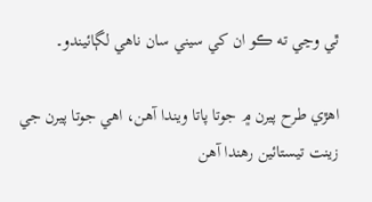ٿي وڃي ته ڪو ان کي سيني سان ناهي لڳائيندو۔

اهڙي طرح پيرن ۾ جوتا پاتا ويندا آهن، اهي جوتا پيرن جي زينت تيستائين رهندا آهن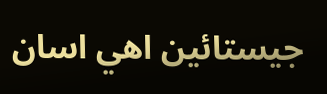جيستائين اهي اسان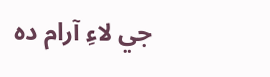جي لاءِ آرام ده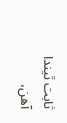ثابت ٿيندا آهن،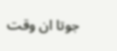جوتا ان وقت